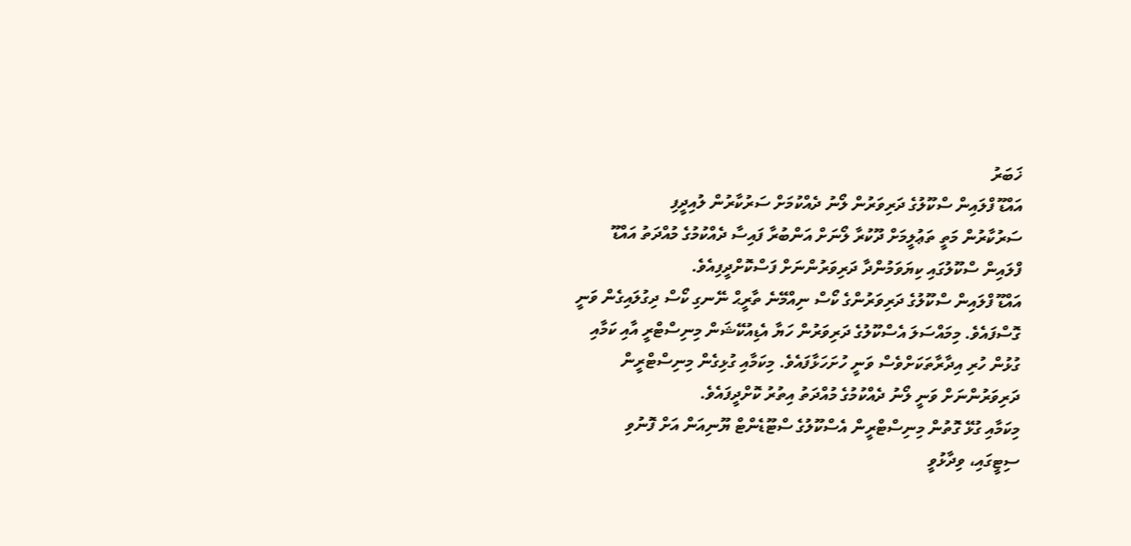ޚަބަރު
އައްޑޫ ފްލައިން ސްކޫލުގެ ދަރިވަރުން ލޯނު ދެއްކުމަށް ސަރުކާރުން ލުއިދީފި
ސަރުކާރުން މަތީ ތަޢުލީމަށް ދޫކުރާ ލޯނަށް އަންބުރާ ފައިސާ ދެއްކުމުގެ މުއްދަތު އައްޑޫ ފްލައިން ސްކޫލުގައި ކިޔަވަމުންދާ ދަރިވަރުންނަށް ފަސްކޮށްދީފިއެވެ.
އައްޑޫ ފްލައިން ސްކޫލުގެ ދަރިވަރުންގެ ކޯސް ނިއްމޭނެ ތާރީޙް ނޭނގި ކޯސް ދިގުލައިގެން ވަނީ ގޮސްފައެވެ. މިމައްސަލަ އެސްކޫލުގެ ދަރިވަރުން ހަޔާ އެޑިއުކޭޝަން މިނިސްޓްރީ އާއި ކަމާއި ގުޅުން ހުރި އިދާރާތަކަށްވެސް ވަނީ ހުށަހަޅާފައެވެ. މިކަމާއި ގުޅިގެން މިނިސްޓްރީން ދަރިވަރުންނަށް ވަނީ ލޯނު ދެއްކުމުގެ މުއްދަތު އިތުރު ކޮށްދީފައެވެ.
މިކަމާއި ގުޅޭ ގޮތުން މިނިސްޓްރީން އެސްކޫލުގެ ސްޓޫޑެންޓް ޔޫނިއަން އަށް ފޮނުވި ސިޓީގައި، ވިދާޅުވީ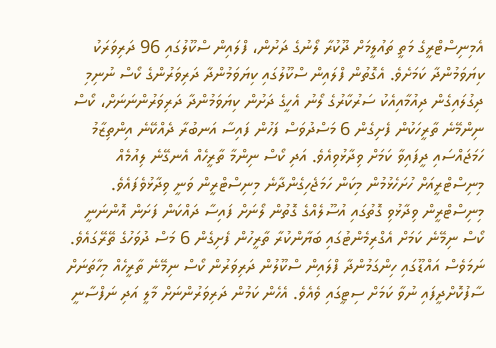އެމިނިސްޓްރީގެ މަތީ ތައުލީމަށް ދޫކުރާ ލޯނުގެ ދަށުން، ފްލައިން ސްކޫލުގައި 96 ދަރިވަރަކު ކިޔަވަމުންދާ ކަމަށެވެ. އެގޮތުން ފްލައިން ސްކޫލުގައި ކިޔަވަމުންދާ ދަރިވަރުންގެ ކޯސް ނުނިމި ދިގުލައިގެން ދިއުމާއިއެކު ސަރުކާރުގެ ލޯނު އެހީގެ ދަށުން ކިޔަވަމުންދާ ދަރިވަރުންނަނަށް، ކޯސް ނިންމޭނެ ތާރީހަކުން ފެށިގެން 6 މަސްދުވަސް ފަހުން ފައިސާ އަނބުރާ ދެއްކޭނެ އިންތިޒާމު ހަމަޖައްސައި ދީފައިވާ ކަމަށް ވިދާޅުވިއެވެ. އަދި ކޯސް ނިންމާ ތާރީހެއް އެނގޭނެ ލިއުމެއް މިނިސްޓްރީއަށް ހުށަހެޅުމުން މިކަން ހަމަޖެހިގެންދާނެ މިނިސްޓްރީން ވަނީ ވިދާޅުވެފައެވެ.
މިނިސްޓްރީން ވިދާޅުވި ގޮތުގައި އުސޫލެއްގެ ގޮތުން ލޯނަށް ފައިސާ ދައްކަން ފަށަން އޮންނަނީ ކޯސް ނިމޭނެ ކަމަށް އެގްރިމެންޓުގައި ބަޔާންކުރާ ތާރީހުން ފެށިގެން 6 މަސް ދުވަހުގެ ތޭރޭގައެވެ. ނަމަވެސް އައްޑޫގައި ހިންގަމުންދާ ފްލައިން ސްކޫލުން ދަރިވަރުން ކޯސް ނިމޭނެ ތާރީހެއް މިހާތަނަށް ސާފުކޮށްދީފައި ނުވާ ކަމަށް ސިޓީގައި ވެއެވެ. އެހެން ކަމުން ދަރިވަރުންނަށް މާލީ އަދި ނަފްސާނީ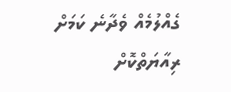ގެއްލުމެއް ވެދާނެ ކަމަށް ރިއާޔަތްކޮށް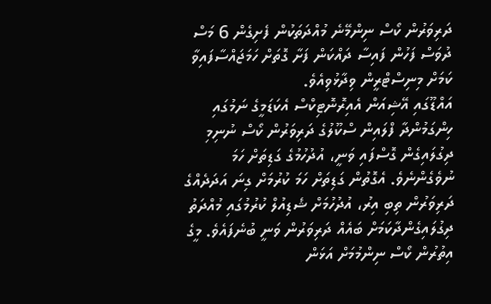ދަރިވަރުން ކޯސް ނިންމޭނެ މުއްދަތަކުން ފެށިގެން 6 މަސް ދުވަސް ފަހުން ފައިސާ ދައްކަން ފަށާ ގޮތަށް ހަމަޖައްސާފައިވާ ކަމަށް މިނިސްޓްރީން ވިދާޅުވިއެވެ.
އައްޑޫގައި އޭޝިއަން އެއިރޮނޮޓިކްސް އެކަޑަމީގެ ނަމުގައި ހިންގަމުންދާ ފްލައިން ސްކޫލުގެ ދަރިވަރުން ކޯސް ނުނިމި ދިގުލައިގެން ގޮސްފައި ވަނީ، އުދުހުމުގެ ގަޑިތަށް ހަމަ ނުވެގެންނެވެ. އެގޮތުން ގަޑިތަށް ހަމަ ކުރުމަށް ގިނަ އަދަދެއްގެ ދަރިވަރުން ތިބި އިރު، އުދުހުމަށް ޝެޑިއުލް ކުރުމުގައި މުއްދަތު ދިގުލައިގެންދާކަމަށް ބައެއް ދަރިވަރުން ވަނީ ބުނެފައެވެ. މީގެ އިތުރުން ކޯސް ނިންމުމަށް އަޅަން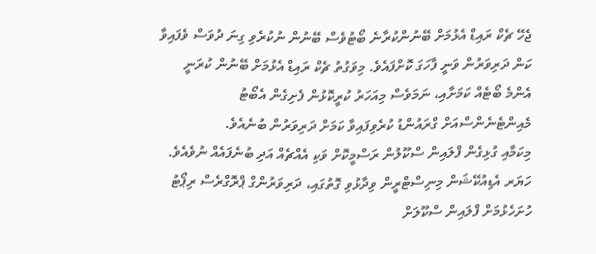ޖެހޭ ޗެކް ރައިޑް އެޅުމަށް ބޭނުންކުރާނެ ބޯޓުވެސް ބޭނުން ނުކުރެވި ގިނަ ދުވަސް ވެފައިވާ ކަން ދަރިވަރުން ވަނީ ފާހަގަ ކޮށްފައެވެ. މިވަގުތު ޗެކް ރައިޑް އެޅުމަށް ބޭނުން ކުރަނީ އެންމެ ބޯޓެއް ކަމަށާއި، ނަމަވެސް މިއަހަރު ކުރީކޮޅުން ފެށިގެން އެބޯޓު މެއިންޓެނެންސްއަށް ގްރައުންޑު ކުރެވިފައިވާ ކަމަށް ދަރިވަރުން ބުނެއެވެ.
މިކަމާއި ގުޅިގެން ފްލައިން ސްކޫލުން ރަސްމީކޮށް ވަކި އެއްޗެއް އަދި ބުނެފައެއް ނުވެއެވެ. ހަޔަރ އެޑިއުކޭޝަން މިނިސްޓްރީން ވިދާޅުވި ގޮތުގައި، ދަރިވަރުންގް ޕްރޮގްރެސް ރިޕޯޓު ހުށަހެޅުމަށް ފްލައިން ސްކޫލަށް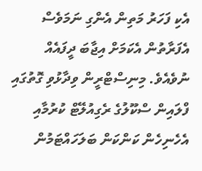އެކި ފަހަރު މަތިން އެންގި ނަމަވެސް އެފަރާތުން އެކަމަށް އިޖާބަ ދީފައެއް ނުވެއެވެ. މިނިސްޓްރީން ވިދާޅުވި ގޮތުގައި ފްލައިން ސްކޫލުގެ ރެގިއުލޭޓް ކުރުމާއި އެހެނިހެން ކަންކަން ބަލަހައްޓަމުން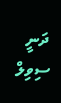ދަނީ ސިވިލް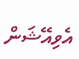އެވިއޭޝަން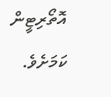އޮތޯރިޓީން ކަމަށެވެ.